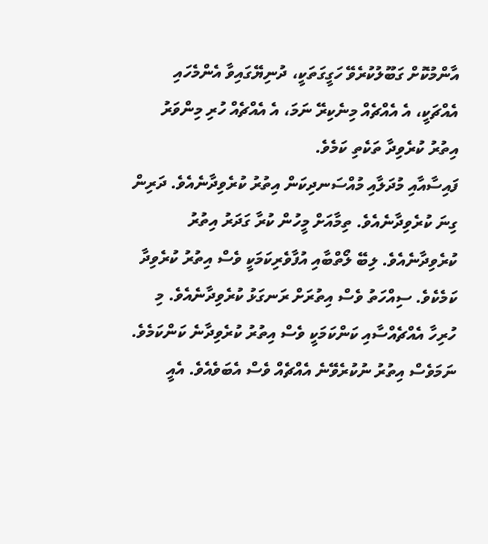އާންމުކޮށް ގަބޫލުކުރެވޭ ހަގީގަތަކީ، ދުނިޔޭގައިވާ އެންމެހައި އެއްޗަކީ، އެ އެއްޗެއް މިނެކިރޭ ނަމަ، އެ އެއްޗެއް ހުރި މިންވަރު އިތުރު ކުރެވިދާ ތަކެތި ކަމެވެ.
ފައިސާއާއި މުދަލާއި މުއްސަނދިކަން އިތުރު ކުރެވިދާނެއެވެ. ދަރިން ގިނަ ކުރެވިދާނެއެވެ. ތިމާއަށް މީހުން ކުރާ ގަދަރު އިތުރު ކުރެވިދާނެއެވެ. ލިބޭ ލޯތްބާއި އުފާވެރިކަމަކީ ވެސް އިތުރު ކުރެވިދާ ކަމެކެވެ. ސިއްހަތު ވެސް އިތުރަށް ރަނގަޅު ކުރެވިދާނެއެވެ. މި ހުރިހާ އެއްޗެއްސާއި ކަންކަމަކީ ވެސް އިތުރު ކުރެވިދާނެ ކަންކަމެވެ.
ނަމަވެސް އިތުރު ނުކުރެވޭނެ އެއްޗެއް ވެސް އެބަވެއެވެ. އެއީ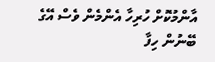އާންމުކޮށް ހުރިހާ އެންމެން ވެސް އޭގެ ބޭނުން ހިފާ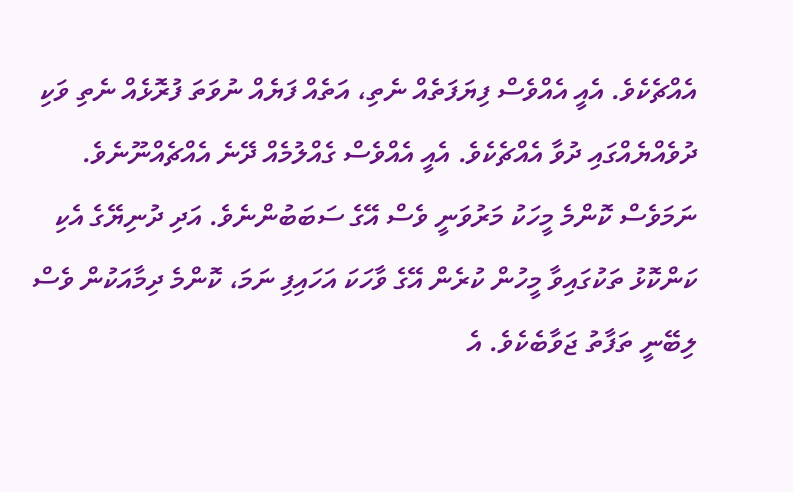އެއްޗެކެވެ. އެއީ އެއްވެސް ފިޔަފަތެއް ނެތި، އަތެއް ފަޔެއް ނުވަތަ ފުރޮޅެއް ނެތި ވަކި ދުވެއްޔެއްގައި ދުވާ އެއްޗެކެވެ. އެއީ އެއްވެސް ގެއްލުމެއް ދޭނެ އެއްޗެއްނޫނެވެ. ނަމަވެސް ކޮންމެ މީހަކު މަރުވަނީ ވެސް އޭގެ ސަބަބުންނެވެ. އަދި ދުނިޔޭގެ އެކި ކަންކޮޅު ތަކުގައިވާ މީހުން ކުރެން އޭގެ ވާހަކަ އަހައިފި ނަމަ، ކޮންމެ ދިމާއަކުން ވެސް ލިބޭނީ ތަފާތު ޖަވާބެކެވެ. އެ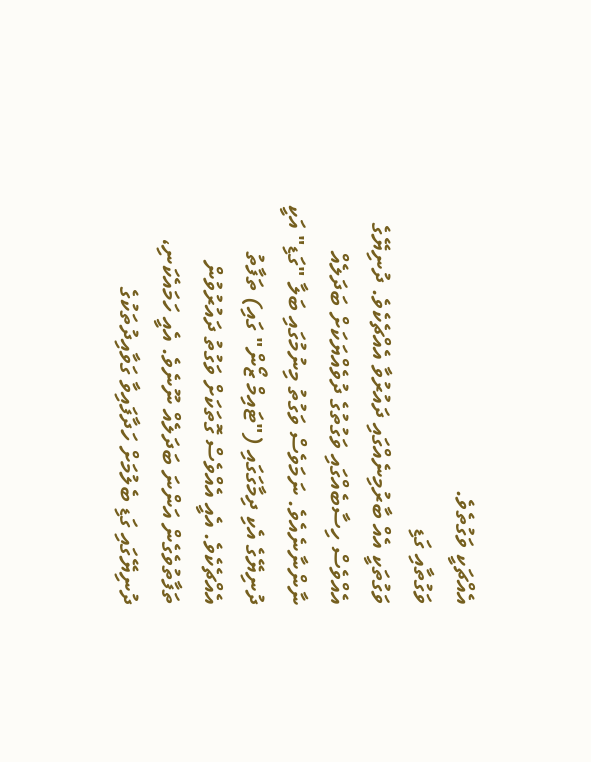އެއްޗަކީ ވަގުތެވެ.
ވަގުތާއި ގަޑި
ވަގުތަކީ އެއް ބާރުމިނެއްގައި ދައުރުވާ އެއްޗެކެވެ. ދުނިޔޭގެ އެއްވެސް ހިސާބެއްގައި ވަގުތުގެ ދުވެއްޔަކަށް ބަދަލެއް ނާންނާނެއެވެ. ނަމަވެސް ވަގުތު މިނުމުގައި ބަލާ "ގަޑި" އަކީ ދުނިޔޭގެ އެކި ދިމާގަގައި ("ޓައިމް ޒޯން" ގައި) ތަފާތު އެއްޗެކެވެ. އެއީ އެއްވެސް ގޮތަކަށް ވަގުތު ދައުރުވުން ތަފާތުވެގެން އަންނަ ބަދަލެއް ނޫނެވެ. އެއީ ހަމައެކަނި، ދުނިޔޭގައި ގަޑި ބެލުމަށް ހަދާފައިވާ ގަވާއިދުތަކުގެ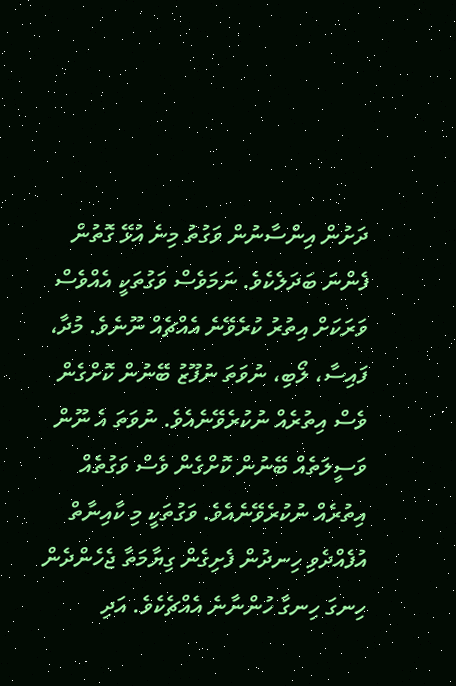ދަށުން އިންސާނުން ވަގުތު މިނެ އުޅޭ ގޮތުން ފެންނަ ބަދަލެކެވެ. ނަމަވެސް ވަގުތަކީ އެއްވެސް ވަރަކަށް އިތުރު ކުރެވޭނެ އެއްޗެއް ނޫނެވެ. މުދާ، ފައިސާ، ލޯބި، ނުވަތަ ނުފޫޒު ބޭނުން ކޮށްގެން ވެސް އިތުރެއް ނުކުރެވޭނެއެވެ. ނުވަތަ އެ ނޫން ވަސީލަތެއް ބޭނުން ކޮށްގެން ވެސް ވަގުތެއް އިތުރެއް ނުކުރެވޭނެއެވެ. ވަގުތަކީ މި ކާއިނާތް އުފެއްދެވި ހިނދުން ފެށިގެން ގިޔާމަތާ ޖެހެންދެން ހިނގަ ހިނގާ ހުންނާނެ އެއްޗެކެވެ. އަދި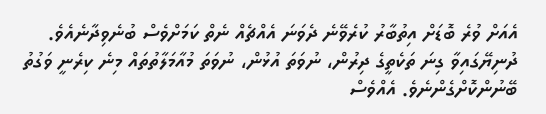އެއަށް ވުރެ ބޮޑަށް އިތުބާރު ކުރެވޭނެ ދެވަނަ އެއްޗެއް ނެތް ކަމަށްވެސް ބުނެވިދާނެއެވެ.
ދުނިޔޭގައިވާ ގިނަ ތަކެތީގެ ދިރުން، ނުވަތަ އުޅުން، ނުވަތަ މުއާމަލާތުތައް މިނެ ކިރެނީ ވަގުތު ބޭނުންކޮށްގެންނެވެ. އެއްވެސް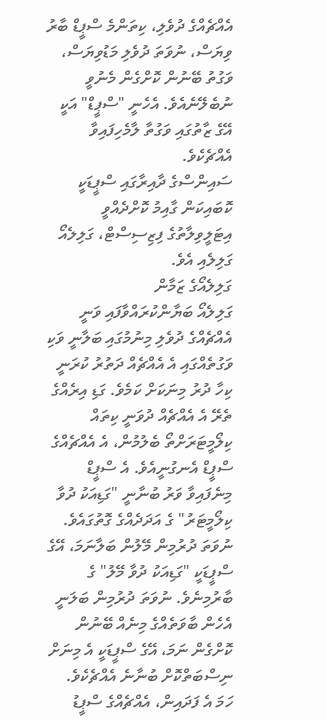އެއްޗެއްގެ ދުވެލި، ކިތަންމެ ސްޕީޑް ބާރު ވިޔަސް، ނުވަތަ ދުވެލި މަޑުވިޔަސް، ވަގުތު ބޭނުން ކޮށްގެން މެނުވީ ނުބެލޭނެއެވެ. އެހެނީ "ސްޕީޑް" އަކީ އޭގެ ޒާތުގައި ވަގުތާ ލާމެހިފައިވާ އެއްޗެކެވެ.
ސައިންސްގެ ދާއިރާގައި ސްޕީޑަކީ ކޮބައިކަން ގާއިމު ކޮށްދެއްވީ އިޓަލީވިލާތުގެ ފިޒިސިސްޓް، ގަލިލެއޯ ގަލިލެއި އެވެ.
ގަލިލެއޯގެ ޒަމާން
ގަލިލެއޯ ބަޔާންކުރައްވާފައި ވަނީ އެއްޗެއްގެ ދުވެލި މިނުމުގައި ބަލާނީ ވަކި ވަގުތެއްގައި އެ އެއްޗެއް ދަތުރު ކުރަނީ ކިހާ ދުރު މިނަކަށް ކަމެވެ. ގަޑި އިރެއްގެ ތެރޭ އެ އެއްޗެއް ދުވަނީ ކިތައް ކިލޯމީޓަރަށްތޯ ބެލުމުން، އެ އެއްޗެއްގެ ސްޕީޑް އެނގުނީއެވެ. އެ ސްޕީޑް މިނެފައިވާ ވަރު ބުނާނީ "ގަޑިއަކު ދުވާ ކިލޯމީޓަރު" ގެ އަދަދެއްގެ ގޮތުގައެވެ. ނުވަތަ ދުރުމިން މޭލުން ބަލާނަމަ، އޭގެ ސްޕީޑަކީ "ގަޑިއަކު ދުވާ މޭލު" ގެ ބާރުމިނެވެ. ނުވަތަ ދުރުމިން ބަލަނީ އެހެން ބާވަތެއްގެ މިނެއް ބޭނުން ކޮށްގެން ނަމަ، އޭގެ ސްޕީޑަކީ އެ މިނަށް ނިސްބަތްކޮށް ބުނާނެ އެއްޗެކެވެ.
ހަމަ އެ ފަދައިން، އެއްޗެއްގެ ސްޕީޑު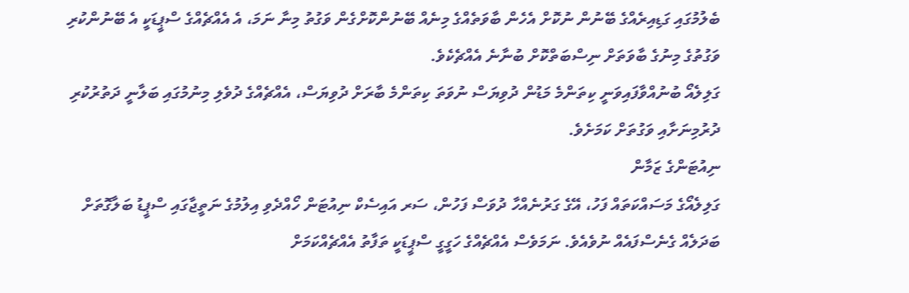ބެލުމުގައި ގަޑިއިރެއްގެ ބޭނުން ނުކޮށް އެހެން ބާވަތެއްގެ މިނެއް ބޭނުންކޮށްގެން ވަގުތު މިނާ ނަމަ، އެ އެއްޗެއްގެ ސްޕީޑަކީ އެ ބޭނުންކުރި ވަގުތުގެ މިނުގެ ބާވަތަށް ނިސްބަތްކޮށް ބުނާނެ އެއްޗެކެވެ.
ގަލިލެއޯ ބުނުއްވާފައިވަނީ ކިތަންމެ މަޑުން ދުވިޔަސް ނުވަތަ ކިތަންމެ ބާރަށް ދުވިޔަސް، އެއްޗެއްގެ ދުވެލި މިނުމުގައި ބަލާނީ ދަތުރުކުރި ދުރުމިނަށާއި ވަގުތަށް ކަމަށެވެ.
ނިއުޓަންގެ ޒަމާން
ގަލިލެއޯގެ މަސައްކަތައް ފަހު، އޭގެ ގަރުނެއްހާ ދުވަސް ފަހުން، ސަރ އައިސެކް ނިއުޓަން ހޯއްދެވި އިލުމުގެ ނަތީޖާގައި ސްޕީޑު ބަލާގޮތަށް ބަދަލެއް ގެނެސްފައެއް ނުވެއެވެ. ނަމަވެސް އެއްޗެއްގެ ހަގީގީ ސްޕީޑަކީ ތަފާތު އެއްޗެއްކަމަށް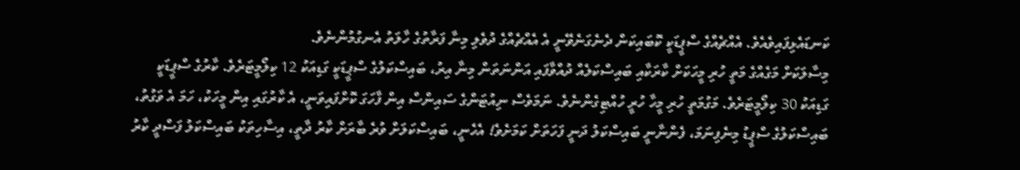ކަނޑައެޅިފައިވެއެވެ. އެއްޗެއްގެ ސްޕީޑަކީ ކޮބައިކަން ދެނެގަނެވޭނީ އެ އެއްޗެއްގެ ދުވެލި މިނާ ފަރާތުގެ ހާލަތު އެނގުމުންނެވެ.
މިސާލަކަށް މަގެއްގެ މަތީ ހުރި މީހަކަށް ކާރަކާއި ބައިސްކަލެއް ދުއްވާފައި އަންނަތަން މިނާ އިރު، ބައިސްކަލުގެ ސްޕީޑަކީ ގަޑިއަކު 12 ކިލޯމީޓަރެވެ. ކާރުގެ ސްޕީޑަކީ ގަޑިއަކު 30 ކިލޯމީޓަރެވެ. މަގުމަތީ ހުރި މީހާ ހުރީ ހުއްޓިގެންނެވެ. ނަމަވެސް ނިއުޓަންގެ ސައިންސް އިން ފާހަގަ ކޮށްފައިވަނީ، އެ ކާރުގައި އިން މީހަކު، ހަމަ އެ ވަގުތު، ބައިސްކަލުގެ ސްޕީޑު މިނެފިނަމަ، ފެންނާނީ ބައިސްކަލު ދަނީ ފަހަތަށް ކަމަށެވެ! އެހެނީ، ބައިސްކަލަށް ވުރެ ބާރަށް ކާރު ދާތީ، އިސާހިތަކު ބައިސްކަލު ފަސްދީ ކާރު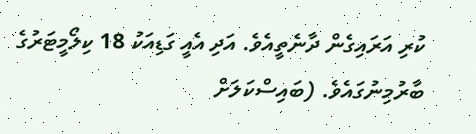ކުރި އަރައިގެން ދާނެތީއެވެ. އަދި އެއީ ގަޑިއަކު 18 ކިލޯމީޓަރުގެ ބާރުމިނުގައެވެ. (ބައިސްކަލަށް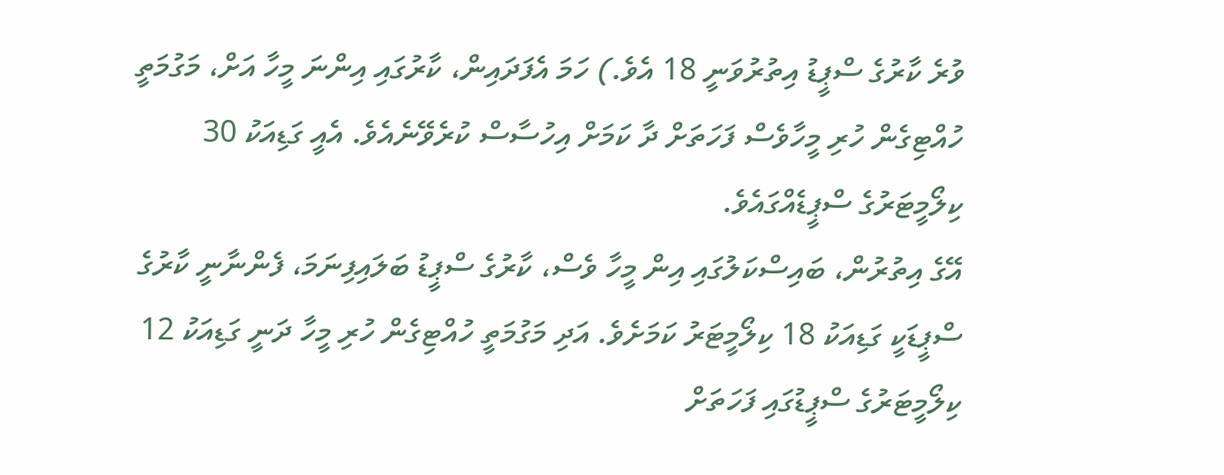ވުރެ ކާރުގެ ސްޕީޑު އިތުރުވަނީ 18 އެވެ.) ހަމަ އެފަދައިން، ކާރުގައި އިންނަ މީހާ އަށް، މަގުމަތީ ހުއްޓިގެން ހުރި މީހާވެސް ފަހަތަށް ދާ ކަމަށް އިހުސާސް ކުރެވޭނެއެވެ. އެއީ ގަޑިއަކު 30 ކިލޯމީޓަރުގެ ސްޕީޑެއްގައެވެ.
އޭގެ އިތުރުން، ބައިސްކަލުގައި އިން މީހާ ވެސް، ކާރުގެ ސްޕީޑު ބަލައިފިނަމަ، ފެންނާނީ ކާރުގެ ސްޕީޑަކީ ގަޑިއަކު 18 ކިލޯމީޓަރު ކަމަށެވެ. އަދި މަގުމަތީ ހުއްޓިގެން ހުރި މީހާ ދަނީ ގަޑިއަކު 12 ކިލޯމީޓަރުގެ ސްޕީޑުގައި ފަހަތަށް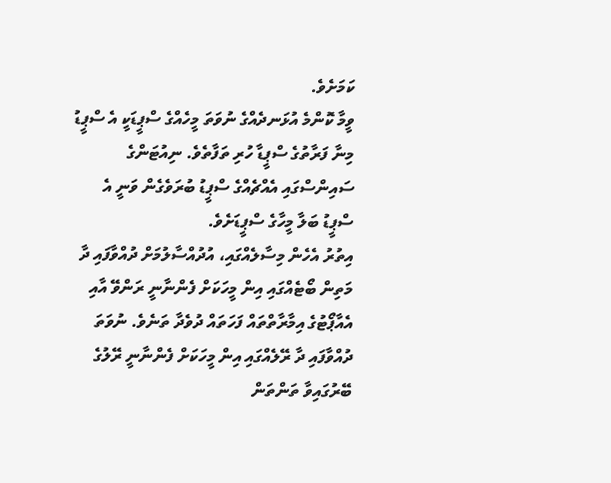ކަމަށެވެ.
ވީމާ ކޮންމެ އުޅަނދެއްގެ ނުވަތަ މީހެއްގެ ސްޕީޑަކީ އެ ސްޕީޑު މިނާ ފަރާތުގެ ސްޕީޑާ ހުރި ތަފާތެވެ. ނިއުޓަންގެ ސައިންސްގައި އެއްޗެއްގެ ސްޕީޑު ބުރަވެގެން ވަނީ އެ ސްޕީޑު ބަލާ މީހާގެ ސްޕީޑަށެވެ.
އިތުރު އެހެން މިސާލެއްގައި، އުދުއްސާލުމަށް ދުއްވާފައި ދާ މަތިން ބޯޓެއްގައި އިން މީހަކަށް ފެންނާނީ ރަންވޭ އާއި އެއާޕޯޓުގެ އިމާރާތްތައް ފަހަތައް ދުވެދާ ތަނެވެ. ނުވަތަ ދުއްވާފައި ދާ ރޭލެއްގައި އިން މީހަކަށް ފެންނާނީ ރޭލުގެ ބޭރުގައިވާ ތަންތަން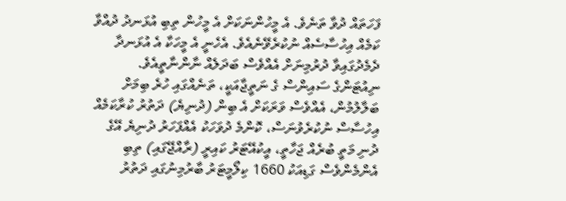ފަހަތައް ދުވާ ތަނެވެ. އެ މީހުންނަކަށް އެ މީހުން ތިބި އުޅަނދު ދުއްވާ ކަމެއް އިހުސާސެއް ނުކުރެވޭނެއެވެ. އެހެނީ އެ މީހަކާ އެ އުޅަނދާ ދެމެދުގައިވާ ދުރުމިނަށް އެއްވެސް ބަދަލެއް ނާންނާތީއެވެ.
ނިއުޓަންގެ ސައިންސް ގެ ނަތީޖާއަކީ، ތަނެއްގައި ހުރެ ބިމަށް ބަލާލުމުން، އެއްވެސް ވަރަކަށް އެ ބިން (ދުނިޔެ) ދަތުރު ކުރާކަމެއް އިހުސާސް ނުކުރެވުނަސް، ކޮންމެ ދުވަހަކު އެއްފަހަރު ދުނިޔެ އޭގެ ދުނި މަތީ ބުރެއް ޖަހާތީ، އީކުއޭޓަރު ކައިރީ (ރާއްޖޭގައި) ތިބި އެންމެންވެސް ގަޑިއަކު 1660 ކިލޯމީޓަރު ބާރުމިނުގައި ދަތުރު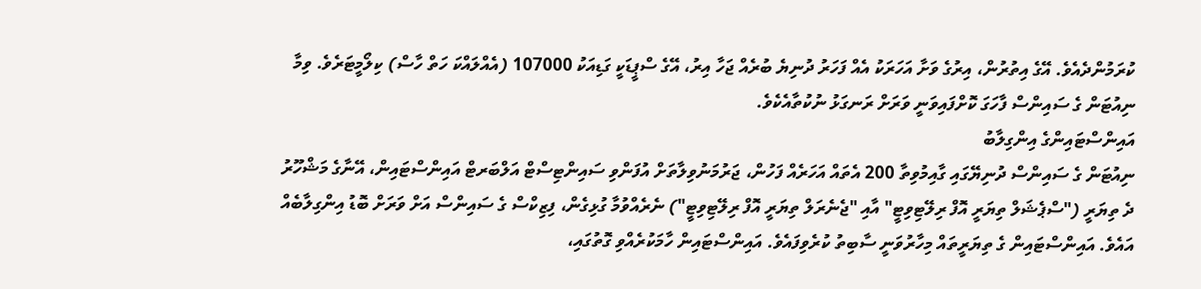ކުރަމުންދެއެވެ. އޭގެ އިތުރުން، އިރުގެ ވަށާ އަހަރަކު އެއް ފަހަރު ދުނިޔެ ބުރެއް ޖަހާ އިރު، އޭގެ ސްޕީޑަކީ ގަޑިއަކު 107000 (އެއްލައްކަ ހަތް ހާސް) ކިލޯމީޓަރެވެ. ވިމާ ނިއުޓަން ގެ ސައިންސް ފާހަގަ ކޮށްފައިވަނީ ވަރަށް ރަނގަޅު ނުކުތާއެކެވެ.
އައިންސްޓައިންގެ އިންގިލާބު
ނިއުޓަން ގެ ސައިންސް ދުނިޔޭގައި ގާއިމުވިތާ 200 އެތައް އަހަރެއް ފަހުން، ޖަރުމަނުވިލާތަށް އުފަންވި ސައިންޓިސްޓް އަލްބަރޓް އައިންސްޓައިން، އޭނާގެ މަޝްހޫރު ދެ ތިޔަރީ ("ސްޕެޝަލް ތިޔަރީ އޮފް ރިލޭޓިވިޓީ" އާއި "ޖެނެރަލް ތިޔަރީ އޮފް ރިލޭޓިވިޓީ") ނެރެއްވުމާ ގުޅިގެން، ފިޒިކްސް ގެ ސައިންސް އަށް ވަރަށް ބޮޑު އިންގިލާބެއް އައެވެ. އައިންސްޓައިން ގެ ތިޔަރީތައް މިހާރުވަނީ ސާބިތު ކުރެވިފައެވެ. އައިންސްޓައިން ހާމަކުރެއްވި ގޮތުގައި،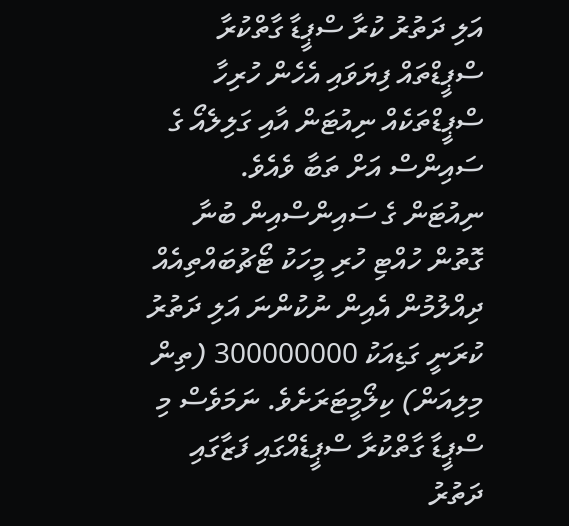އަލި ދަތުރު ކުރާ ސްޕީޑާ ގާތްކުރާ ސްޕީޑްތައް ފިޔަވައި އެހެން ހުރިހާ ސްޕީޑްތަކެއް ނިއުޓަން އާއި ގަލިލެއޯ ގެ ސައިންސް އަށް ތަބާ ވެއެވެ.
ނިއުޓަން ގެ ސައިންސްއިން ބުނާ ގޮތުން ހުއްޓި ހުރި މީހަކު ޓޯޗުބައްތިއެއް ދިއްލުމުން އެއިން ނުކުންނަ އަލި ދަތުރު ކުރަނީ ގަޑިއަކު 300000000 (ތިން މިލިއަން) ކިލޯމީޓަރަށެވެ. ނަމަވެސް މި ސްޕީޑާ ގާތްކުރާ ސްޕީޑެއްގައި ފަޒާގައި ދަތުރު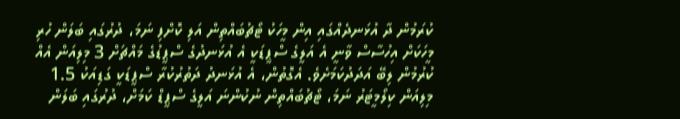ކުރަމުން ދާ އުޅަނދެއްގައި އިން މީހަކު ޓޯޗުބައްތިން އަލި ކޮށްފި ނަމަ، ދުރުގައި ބަލަން ހުރި މީހަކަށް އިހުސާސް ވާނީ އެ އަލީގެ ސްޕީޑަކީ އެ އުޅަނދުގެ ސްޕީޑުގެ މައްޗަށް 3 މިލިއަން އެއް ކުރުމުން ލިބޭ އަދަދުކަމަށެވެ. އެގޮތުން، އެ އުޅަނދު ދަތުރުކުރާ ސްޕީޑަކީ ގަޑިއަކު 1.5 މިލިއަން ކިލޯމީޓަރު ނަމަ، ޓޯޗުބައްތިން ނުކުންނަ އަލީގެ ސްޕީޑް ކަމަށް، ދުރުގައި ބަލަން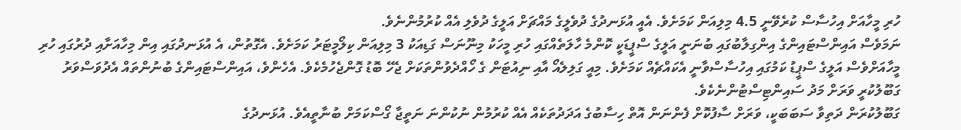ހުރި މީހާއަށް އިހުސާސް ކުރެވޭނީ 4.5 މިލިއަން ކަމަށެވެ. އެއީ އުޅަނދުގެ ދުވެލީގެ މައްޗަށް އަލީގެ ދުވެލި އެއް ކުރުމުންނެވެ.
ނަމަވެސް އައިންސްޓައިންގެ އިންގިލާބުގައި ބުނަނީ އަލީގެ ސްޕީޑަކީ ކޮންމެ ހާލަތެއްގައި ހުރި މީހަކު މިނޫނަސް ގަޑިއަކު 3 މިލިއަން ކިލޯމީޓަރު ކަމަށެވެ. އެގޮތުން، އެ އުޅަނދުގައި އިން މިހާއަށާއި ދުރުގައި ހުރި މީހާއަށްވެސް އަލީގެ ސްޕީޑު ކަމުގައި އިހުސާސްވާނީ އެކައްޗެއް ކަމަށެވެ. މިއީ ގަލިލެއޯ އާއި ނިއުޓަން ގެ ހޯއްދެވުންތަކަށް ޖެހޭ ބޮޑު ގޮންޖެހުމެކެވެ. އެހެންވެ، އައިންސްޓައިންގެ ބުނުންތައް އެދުވަސްވަރު ގަބޫލުކުރީ ވަރަށް މަދު ސައިންޓިސްޓުންނެކެވެ.
ގަބޫލުކުރަން ދަތިވާ ސަބަބަކީ، ވަރަށް ސާފުކޮށް ފެންނަން އޮތް ހިސާބުގެ އަދަދުތަކެއް އެއް ކުރުމުން ނުކުންނަ ނަތީޖާ ގޯސްކަމަށް ބުނާތީއެވެ. އުޅަނދުގެ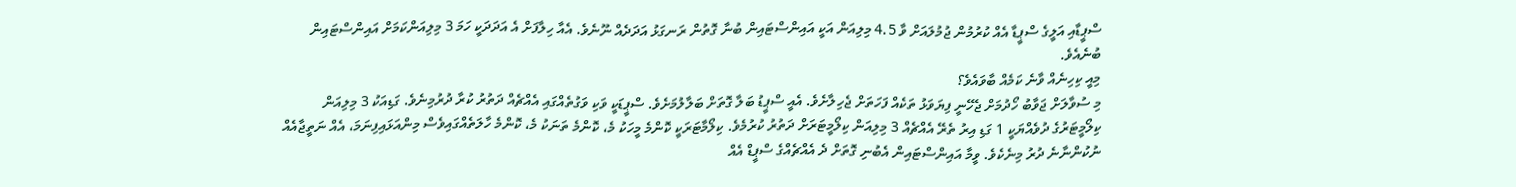ސްޕީޑާއި އަލީގެ ސްޕީޑާ އެއް ކުރުމުން ޖުމުލައަށް ވާ 4.5 މިލިއަން އަކީ އައިންސްޓައިން ބުނާ ގޮތުން ރަނގަޅު އަދަދެއް ނޫނެވެ. އެއާ ހިލާފަށް އެ އަދަދަކީ ހަމަ 3 މިލިއަންކަމަށް އައިންސްޓައިން ބުނެއެވެ.
މިއީ ކިހިނެއް ވާނެ ކަމެއް ބާވައެވެ؟
މި ސުވާލަށް ޖަވާބު ހޯދުމަށް ޖެހޭނީ ފިޔަވަޅު ތަކެއް ފަހަތަށް ޖެހިލާށެވެ. އެއީ ސްޕީޑު ބަލާ ގޮތަށް ބަލާލުމަށެވެ. ސްޕީޑަކީ ވަކި ވަގުތެއްގައި އެއްޗެއް ދަތުރު ކުރާ ދުރުމިނެވެ. ގަޑިއަކު 3 މިލިއަން ކިލޯމީޓަރުގެ ދުވެއްޔަކީ 1 ގަޑި އިރު ތެރޭ އެއްޗެއް 3 މިލިއަން ކިލޯމީޓަރަށް ދަތުރު ކުރުމެވެ. ކިލޯމާޓަރަކީ ކޮންމެ މީހަކު މެ، ކޮންމެ ތަނަކު މެ، ކޮންމެ ހާލަތެއްގައިވެސް މިންއަޅައިފިނަމަ، އެއް ނަތީޖާއެއް ނުކުންނާނެ ދުރު މިނެކެވެ. ވީމާ އައިންސްޓައިން އެބުނި ގޮތަށް ދެ އެއްޗެއްގެ ސްޕީޑް އެއް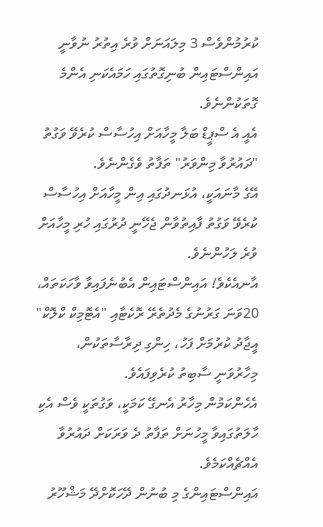ކުރުމުންވެސް 3 މިލައަނަށް ވުރެ އިތުރު ނުވާނީ އައިންސްޓައިން ބުނިގޮތުގައި ހަމައެކަނި އެންމެ ގޮތަކުންނެވެ.
އެއީ އެ ސްޕީޑް ބަލާ މީހާއަށް އިހުސާސް ކުރެވޭ ވަގުތު "ދައުރުވާ މިންވަރު" ތަފާތު ވެގެންނެވެ.
އޭގެ މާނައަކީ، އުޅަނދުގައި އިން މީހާއަށް އިހުސާސް ކުރެވޭ ވަގުތު ފާއިތުވާން ޖެހޭނީ ދުރުގައި ހުރި މީހާއަށް ވުރެ ލަހުންނެވެ.
އާނއެކެވެ! އައިންސްޓައިން އެބުނެފައިވާ ވާހަކަތައް، 20ވަނަ ގަރުނުގެ މެދުތެރޭ ރޮކެޓާއި "އެޓޮމިކް ކްލޮކް" އީޖާދު ކުރުމަށް ފަހު، ހިންގި ދިރާސާތަކުން، މިހާރުވަނީ ސާބިތު ކުރެވިފައެވެ.
އެހެންކަމުން މިހާރު އެނގޭ ކަމަކީ، ވަގުތަކީ ވެސް އެކި ހާލަތުގައިވާ މީހުނަށް ތަފާތު ދެ ވަރަކަށް ދައުރުވާ އެއްޗެއްކަމެވެ.
އައިންސްޓައިންގެ މި ބުނުން ދޭހަކޮށްދޭ މަޝްހޫރު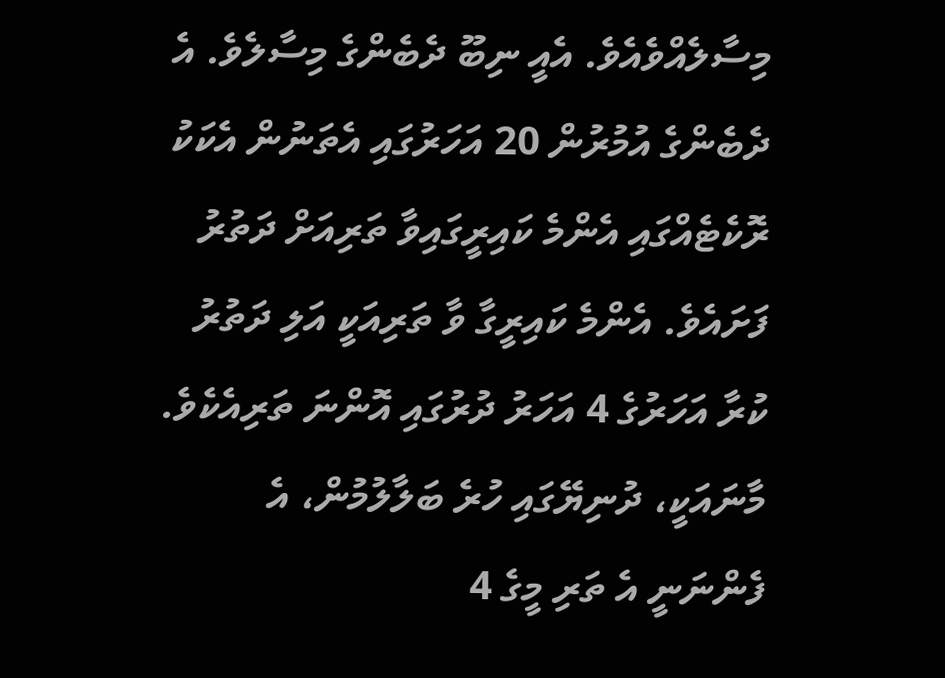މިސާލެއްވެއެވެ. އެއީ ނިބޫ ދެބެންގެ މިސާލެވެ. އެ ދެބެންގެ އުމުރުން 20 އަހަރުގައި އެތަނުން އެކަކު ރޮކެޓެއްގައި އެންމެ ކައިރީގައިވާ ތަރިއަށް ދަތުރު ފަށައެވެ. އެންމެ ކައިރީގާ ވާ ތަރިއަކީ އަލި ދަތުރު ކުރާ އަހަރުގެ 4 އަހަރު ދުރުގައި އޮންނަ ތަރިއެކެވެ. މާނައަކީ، ދުނިޔޭގައި ހުރެ ބަލާލުމުން، އެ ފެންނަނީ އެ ތަރި މީގެ 4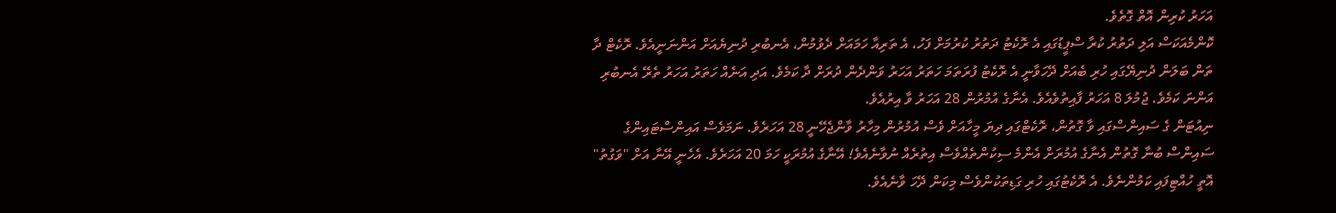އަހަރު ކުރިން އޮތް ގޮތެވެ.
ކޮންމެއަކަސް އަލި ދަތުރު ކުރާ ސްޕީޑުގައި އެ ރޮކެޓު ދަތުރު ކުރުމަށް ފަހު، އެ ތަރިއާ ހަމައަށް ދެވުމުން، އެނބުރި ދުނިޔެއަށް އަންނަނީއެވެ. ރޮކެޓް ދާ ތަން ބަލަން ދުނިޔޭގައި ހުރި ބެއަށް ދޭހަވާނީ އެ ރޮކެޓު ފުރަތަމަ ހަތަރު އަހަރު ވަންދެން ދުރަށް ދާ ކަމެވެ. އަދި އަނެއް ހަތަރު އަހަރު ތެރޭ އެނބުރި އަންނަ ކަމެވެ. ޖުމުލަ 8 އަހަރު ފާއިތުވެއެވެ. އެނާގެ އުމުރުން 28 އަހަރު ވާ އިރުއެވެ.
ނިއުޓަން ގެ ސައިންސްގައި ވާ ގޮތުން، ރޮކެޓްގައި ދިޔަ މީހާއަށް ވެސް އުމުރުން މިހާރު ވާންޖެހޭނީ 28 އަހަރެވެ. ނަމަވެސް އައިންސްޓައިންގެ ސައިންސް ބުނާ ގޮތުން އެނާގެ އުމުރަށް އެންމެ ސިކުންތެއްވެސް އިތުރެއް ނުވާނެއެވެ! އޭނާގެ އުމުރަކީ ހަމަ 20 އަހަރެވެ. އެހެނީ އޭނާ އަށް "ވަގުތު" އޮތީ ހުއްޓިފައި ކަމުންނެވެ. އެ ރޮކެޓުގައި ހުރި ގަޑިތަކުންވެސް މިކަން ދޭހަ ވާނެއެވެ.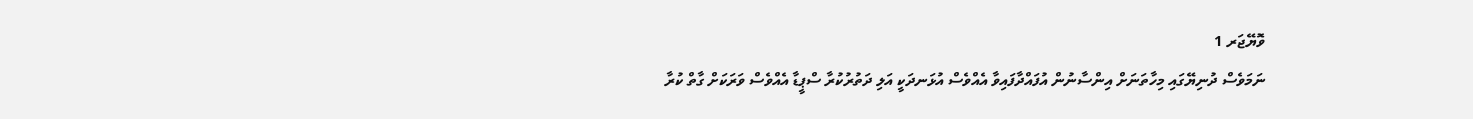ވޮޔޭޖަރ 1
ނަމަވެސް ދުނިޔޭގައި މިހާތަނަށް އިންސާނުން އުފައްދާފައިވާ އެއްވެސް އުޅަނދަކީ އަލި ދަތުރުކުރާ ސްޕީޑާ އެއްވެސް ވަރަކަށް ގާތް ކުރާ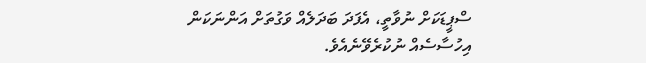ސްޕީޑަކަށް ނުވާތީ، އެފަދަ ބަދަލެއް ވަގުތަށް އަންނަކަން އިހުސާސެއް ނުކުރެވޭނެއެވެ.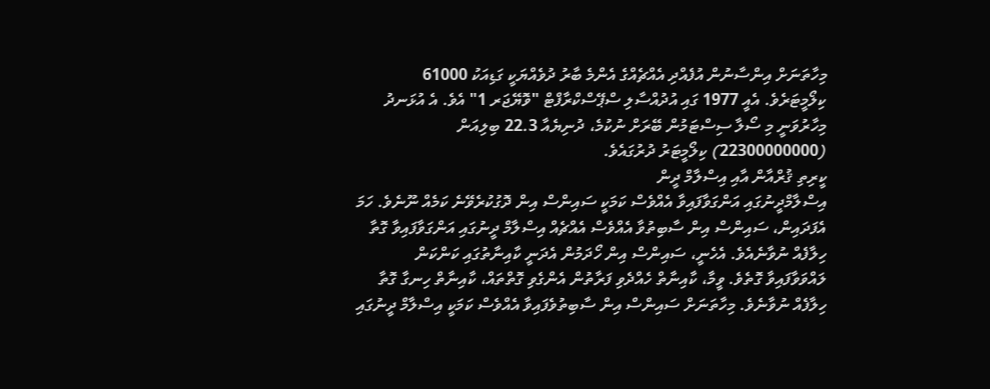މިހާތަނަށް އިންސާނުން އުފެއްދި އެއްޗެއްގެ އެންމެ ބާރު ދުވެއްޔަކީ ގަޑިއަކު 61000 ކިލޯމީޓަރެވެ. އެއީ 1977 ގައި އުދުއްސާލި ސްޕޭސްކްރާފްޓް "ވޮޔޭޖަރ 1" އެވެ. އެ އުޅަނދު މިހާރުވަނީ މި ސޯލާ ސިސްޓަމުން ބޭރަށް ނުކުމެ، ދުނިޔެއާ 22.3 ބިލިއަން (22300000000) ކިލޯމީޓަރު ދުރުގައެވެ.
ކީރިތި ޤުރްއާން އާއި އިސްލާމް ދީން
އިސްލާމްދީނުގައި އަންގަވާފައިވާ އެއްވެސް ކަމަކީ ސައިންސް އިން ދޮގުކުރެވޭނެ ކަމެއް ނޫނެވެ. ހަމަ އެފަދައިން، ސައިންސް އިން ސާބިތުވާ އެއްވެސް އެއްޗެއް އިސްލާމް ދީނުގައި އަންގަވާފައިވާ ގޮތާ ހިލާފެއް ނުވާނެއެވެ. އެހެނީ، ސައިންސް އިން ހޯދަމުން އެދަނީ ކާއިނާތުގައި ކަންކަން ލައްވަވާފައިވާ ގޮތެވެ. ވީމާ، ކާއިނާތް ހެއްދެވި ފަރާތުން އެންގެވި ގޮތްތައް، ކާއިނާތް ހިނގާ ގޮތާ ހިލާފެއް ނުވާނެވެ. މިހާތަނަށް ސައިންސް އިން ސާބިތުވެފައިވާ އެއްވެސް ކަމަކީ އިސްލާމް ދީނުގައި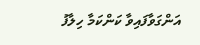އަންގަވާފައިވާ ކަންކަމާ ހިލާފު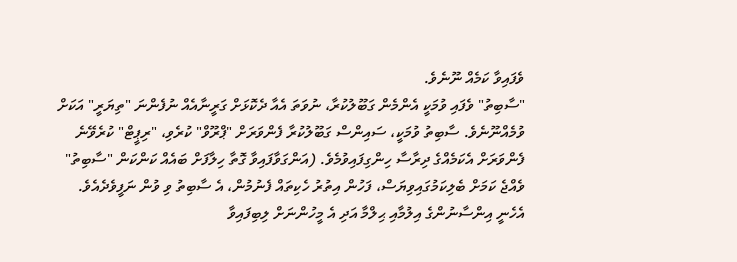ވެފައިވާ ކަމެއް ނޫނެވެ.
"ސާބިތު" ވެފައި ވުމަކީ އެންމެން ގަބޫލުކުރާ، ނުވަތަ އެއާ ދެކޮޅަށް ގަރީނާއެއް ނުފެންނަ "ތިޔަރީ" އަކަށް ވުމެއްނޫނެވެ. ސާބިތު ވުމަކީ، ސައިންސް ގަބޫލުކުރާ ފެންވަރަށް "ޕްރޫވް" ކުރެވި، "ރިޕީޓް" ކުރެވޭނެ ފެންވަރަށް އެކަމެއްގެ ދިރާސާ ހިންގިފައިވުމެވެ. (އަންގަވާފައިވާ ގޮތާ ހިލާފަށް ބައެއް ކަންކަން "ސާބިތު" ވެއްޖެ ކަމަށް ބެލިކަމުގައިވިޔަސް، ފަހުން އިތުރު ހެކިތައް ފެނުމުން، އެ ސާބިތު ވި ވުން ނަފީވެދެއެވެ. އެހެނީ އިންސާނުންގެ އިލުމާއި ޙިލްމާ އަދި އެ މީހުންނަށް ލިބިފައިވާ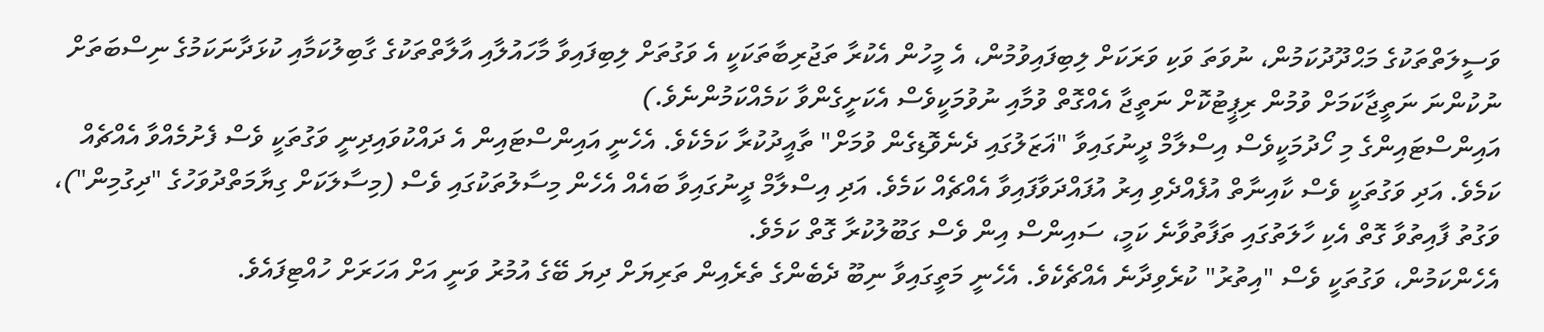ވަސީލަތްތަކުގެ މަޙްދޫދުކަމުން، ނުވަތަ ވަކި ވަރަކަށް ލިބިފައިވުމުން، އެ މީހުން އެކުރާ ތަޖުރިބާތަކަކީ އެ ވަގުތަށް ލިބިފައިވާ މާހައުލާއި އާލާތްތަކުގެ ގާބިލުކަމާއި ކުޅަދާނަކަމުގެ ނިސްބަތަށް ނުކުންނަ ނަތީޖާކަމަށް ވުމުން ރިޕީޓުކޮށް ނަތީޖާ އެއްގޮތް ވުމާއި ނުވުމަކީވެސް އެކަށީގެންވާ ކަމެއްކަމުންނެވެ.)
އައިންސްޓައިންގެ މި ހޯދުމަކީވެސް އިސްލާމް ދީނުގައިވާ "ޣަޒަލުގައި ދެނެވޮޑިގެން ވުމަށް" ތާއީދުކުރާ ކަމެކެވެ. އެހެނީ އައިންސްޓައިން އެ ދައްކުވައިދިނީ ވަގުތަކީ ވެސް ފެށުމެއްވާ އެއްޗެއް ކަމެވެ. އަދި ވަގުތަކީ ވެސް ކާއިނާތް އުފެއްދެވި އިރު އުފައްދަވާފައިވާ އެއްޗެއް ކަމެވެ. އަދި އިސްލާމް ދީނުގައިވާ ބައެއް އެހެން މިސާލުތަކުގައި ވެސް (މިސާލަކަށް ގިޔާމަތްދުވަހުގެ "ދިގުމިން")، ވަގުތު ފާއިތުވާ ގޮތް އެކި ހާލަތުގައި ތަފާތުވާނެ ކަމީ، ސައިންސް އިން ވެސް ގަބޫލުކުރާ ގޮތް ކަމެވެ.
އެހެންކަމުން، ވަގުތަކީ ވެސް "އިތުރު" ކުރެވިދާނެ އެއްޗެކެވެ. އެހެނީ މަތީގައިވާ ނިބޫ ދެބެންގެ ތެރެއިން ތަރިޔަށް ދިޔަ ބޭގެ އުމުރު ވަނީ އަށް އަހަރަށް ހުއްޓިފައެވެ.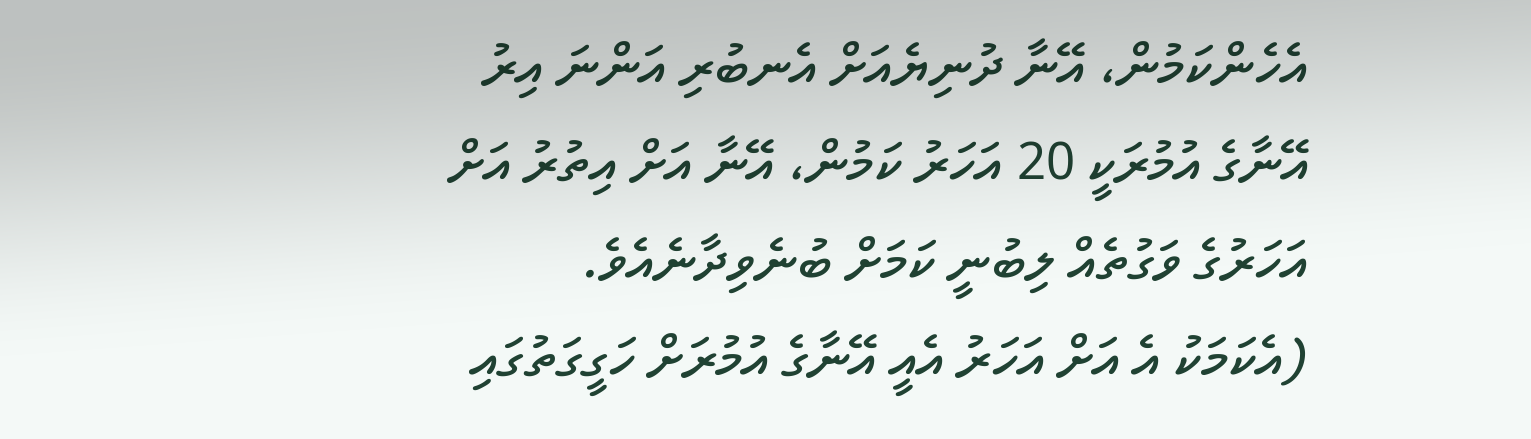އެހެންކަމުން، އޭނާ ދުނިޔެއަށް އެނބުރި އަންނަ އިރު އޭނާގެ އުމުރަކީ 20 އަހަރު ކަމުން، އޭނާ އަށް އިތުރު އަށް އަހަރުގެ ވަގުތެއް ލިބުނީ ކަމަށް ބުނެވިދާނެއެވެ. (އެކަމަކު އެ އަށް އަހަރު އެއީ އޭނާގެ އުމުރަށް ހަގީގަތުގައި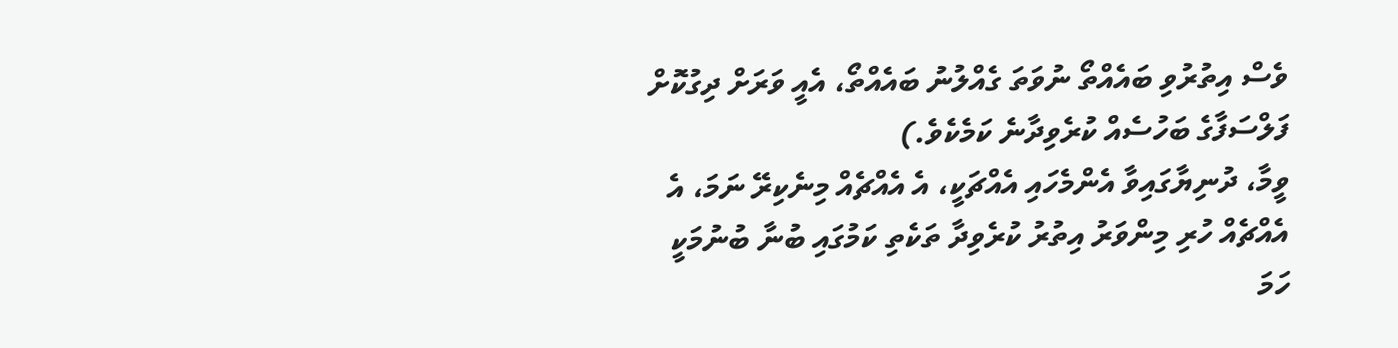ވެސް އިތުރުވި ބައެއްތޯ ނުވަތަ ގެއްލުނު ބައެއްތޯ، އެއީ ވަރަށް ދިގުކޮށް ފަލްސަފާގެ ބަހުސެއް ކުރެވިދާނެ ކަމެކެވެ.)
ވީމާ، ދުނިޔާގައިވާ އެންމެހައި އެއްޗަކީ، އެ އެއްޗެއް މިނެކިރޭ ނަމަ، އެ އެއްޗެއް ހުރި މިންވަރު އިތުރު ކުރެވިދާ ތަކެތި ކަމުގައި ބުނާ ބުނުމަކީ ހަމަ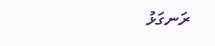ރަނގަޅު